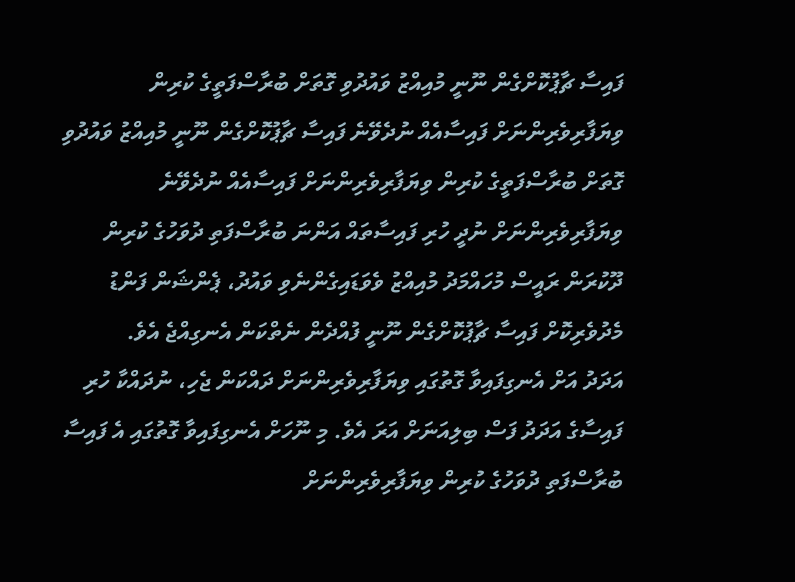ފައިސާ ޗާޕުކޮށްގެން ނޫނީ މުއިއްޒު ވައުދުވި ގޮތަށް ބުރާސްފަތީގެ ކުރިން ވިޔަފާރިވެރިންނަށް ފައިސާއެއް ނުދެވޭނެ ފައިސާ ޗާޕުކޮށްގެން ނޫނީ މުއިއްޒު ވައުދުވި ގޮތަށް ބުރާސްފަތީގެ ކުރިން ވިޔަފާރިވެރިންނަށް ފައިސާއެއް ނުދެވޭނެ
ވިޔަފާރިވެރިންނަށް ނުދީ ހުރި ފައިސާތައް އަންނަ ބުރާސްފަތި ދުވަހުގެ ކުރިން ދޫކުރަން ރައީސް މުހައްމަދު މުއިއްޒު ވެވަޑައިގެންނެވި ވައުދު، ޕެންޝަން ފަންޑު މެދުވެރިކޮށް ފައިސާ ޗާޕުކޮށްގެން ނޫނީ ފުއްދެން ނެތްކަން އެނގިއްޖެ އެވެ.
އަދަދު އަށް އެނގިފައިވާ ގޮތުގައި ވިޔަފާރިވެރިންނަށް ދައްކަން ޖެހި، ނުދައްކާ ހުރި ފައިސާގެ އަދަދު ފަސް ބިލިއަނަށް އަރަ އެވެ. މި ނޫހަށް އެނގިފައިވާ ގޮތުގައި އެ ފައިސާ ބުރާސްފަތި ދުވަހުގެ ކުރިން ވިޔަފާރިވެރިންނަށް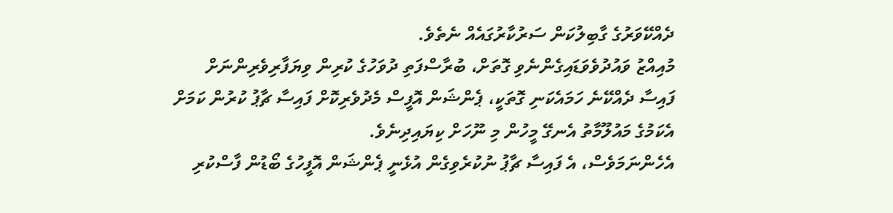ދެއްކޭވަރުގެ ގާބިލުކަން ސަރުކާރުގައެއް ނެތެވެ.
މުއިއްޒު ވައުދުވެވަޑައިގެންނެވި ގޮތަށް، ބުރާސްފަތި ދުވަހުގެ ކުރިން ވިޔަފާރިވެރިންނަށް ފައިސާ ދެއްކޭނެ ހަމައެކަނި ގޮތަކީ، ޕެންޝަން އޮފީސް މެދުވެރިކޮށް ފައިސާ ޗާޕު ކުރުން ކަމަށް އެކަމުގެ މައުލޫމާތު އެނގޭ މީހުން މި ނޫހަށް ކިޔައިދިނެވެ.
އެހެންނަމަވެސް، އެ ފައިސާ ޗާޕު ނުކުރެވިގެން އުޅެނީ ޕެންޝަން އޮފީހުގެ ބޯޑުން ފާސްކުރި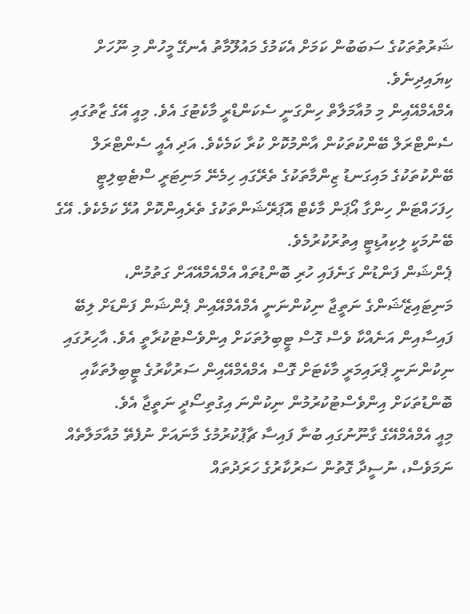ޝަރުތުތަކުގެ ސަބަބުން ކަމަށް އެކަމުގެ މައުލޫމާތު އެނގޭ މީހުން މި ނޫހަށް ކިޔައިދިނެވެ.
އެމްއެމްއޭއިން މި މުއާމަލާތް ހިންގަނީ ސެކަންޑްރީ މާކެޓުގަ އެވެ. މިއީ އޭގެ ޒާތުގައި ސެންޓްރަލް ބޭންކުތަކުން އާންމުކޮށް ކުރާ ކަމެކެވެ. އަދި އެއީ ސެންޓްރަލް ބޭންކުތަކުގެ މައިގަނޑު ޒިންމާތަކުގެ ތެރޭގައި ހިމެނޭ މަނިޓަރީ ސްޓެބިލިޓީ ހިފަހައްޓަން ހިންގާ އޯޕަން މާކެޓް އޮޕަރޭޝަންތަކުގެ ތެރެއިންކޮށް އުޅޭ ކަމެކެވެ. އޭގެ ބޭނުމަކީ ލިކިއުޑިޓީ އިތުރުކުރުމެވެ.
ޕެންޝަން ފަންޑުން ގަނެފައި ހުރި ބޮންޑުތައް އެމްއެމްއޭއަށް ގަތުމުން، މަނިޓައިޒޭޝަންގެ ނަތީޖާ ނިކުންނަނީ އެމްއެމްއޭއިން ޕެންޝަން ފަންޑަށް ލިބޭ ފައިސާއިން އަނެއްކާ ވެސް ގޮސް ޓީބިލުތަކަށް އިންވެސްޓުކުރާތީ އެވެ. އާހިރުގައި ނިކުންނަނީ ޕްރައިމަރީ މާކެޓަށް ގޮސް އެމްއެމްއޭއިން ސަރުކާރުގެ ޓީބިލުތަކާއި ބޮންޑުތަކަށް އިންވެސްޓުކުރުމުން ނިކުންނަ އިގުތިސޯދީ ނަތީޖާ އެވެ.
މިއީ އެމްއެމްއޭގެ ގާނޫނުގައި ބުނާ ފައިސާ ޗާޕުކުރުމުގެ މާނައަށް ނުފެތޭ މުއާމަލާތެއް ނަމަވެސް، ނުސީދާ ގޮތުން ސަރުކާރުގެ ހަރަދުތައް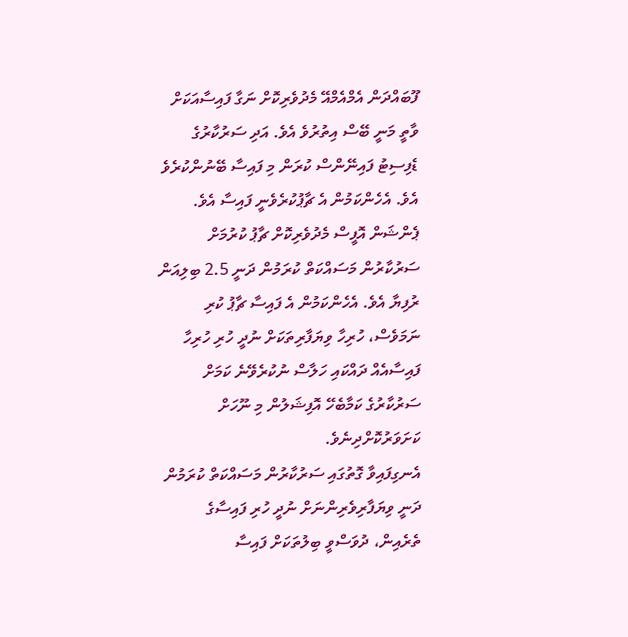ފޫބައްދަން އެމްއެމްއޭ މެދުވެރިކޮށް ނަގާ ފައިސާއަކަށް ވާތީ މަނީ ބޭސް އިތުރުވެ އެވެ. އަދި ސަރުކާރުގެ ޑެފިސިޓު ފައިނޭންސް ކުރަން މި ފައިސާ ބޭނުންކުރެވެ އެވެ. އެހެންކަމުން އެ ޗާޕުކުރެވެނީ ފައިސާ އެވެ.
ޕެންޝަން އޮފީސް މެދުވެރިކޮށް ޗާޕު ކުރުމަށް ސަރުކާރުން މަސައްކަތް ކުރަމުން ދަނީ 2.5 ބިލިއަން ރުފިޔާ އެވެ. އެހެންކަމުން އެ ފައިސާ ޗާޕު ކުރި ނަމަވެސް، ހުރިހާ ވިޔަފާރިތަކަށް ނުދީ ހުރި ހުރިހާ ފައިސާއެއް ދައްކައި ހަލާސް ނުކުރެވޭނެ ކަމަށް ސަރުކާރުގެ ކަމާބެހޭ އޮފިޝަލުން މި ނޫހަށް ކަށަވަރުކޮށްދިނެވެ.
އެނގިފައިވާ ގޮތުގައި ސަރުކާރުން މަސައްކަތް ކުރަމުން ދަނީ ވިޔަފާރިވެރިންނަށް ނުދީ ހުރި ފައިސާގެ ތެރެއިން، ދުވަސްވީ ބިލުތަކަށް ފައިސާ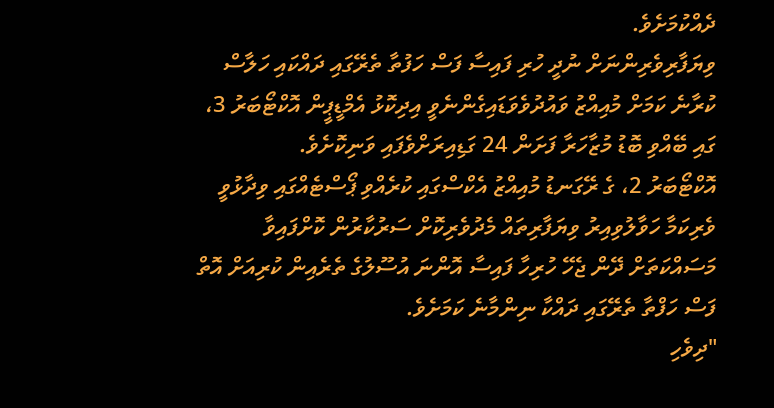ދެއްކުމަށެވެ.
ވިޔަފާރިވެރިންނަށް ނުދީ ހުރި ފައިސާ ފަސް ހަފުތާ ތެރޭގައި ދައްކައި ހަލާސް ކުރާނެ ކަމަށް މުއިއްޒު ވައުދުވެވަޑައިގެންނެވީ އިދިކޮޅު އެމްޑީޕީން އޮކްޓޯބަރު 3، ގައި ބޭއްވި ބޮޑު މުޒާހަރާ ފަށަން 24 ގަޑިއިރަށްވެފައި ވަނިކޮށެވެ.
އޮކްޓޯބަރު 2، ގެ ރޭގަނޑު މުއިއްޒު އެކްސްގައި ކުރެއްވި ޕޯސްޓެއްގައި ވިދާޅުވީ ވެރިކަމާ ހަވާލުވިއިރު ވިޔަފާރިތައް މެދުވެރިކޮށް ސަރުކާރުން ކޮށްފައިވާ މަސައްކަތަށް ދޭން ޖެހޭ ހުރިހާ ފައިސާ އޮންނަ އުސޫލުގެ ތެރެއިން ކުރިއަށް އޮތް ފަސް ހަފްތާ ތެރޭގައި ދައްކާ ނިންމާނެ ކަމަށެވެ.
"ދިވެހި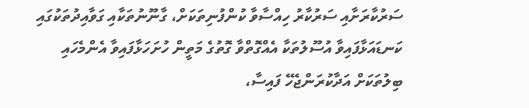ސަރުކާރަށާއި ސަރުކާރު ހިއްސާވާ ކުންފުނިތަކަށް، ގާނޫނުތަކާއި ގަވާއިދުތަކުގައި ކަނޑައަޅާފައިވާ އުސޫލުތަކާ އެއްގޮތްވާ ގޮތުގެ މަތީން ހުށަހަޅާފައިވާ އެންމެހައި ބިލުތަކަށް އަދާކުރަންޖެހޭ ފައިސާ،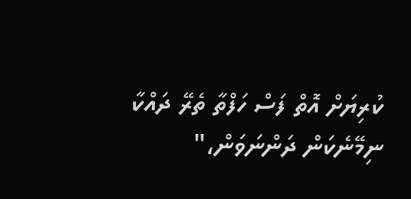ކުރިޔަށް އޮތް ފަސް ހަފްތާ ތެރޭ ދައްކާ ނިމޭނެކަން ދަންނަވަން،"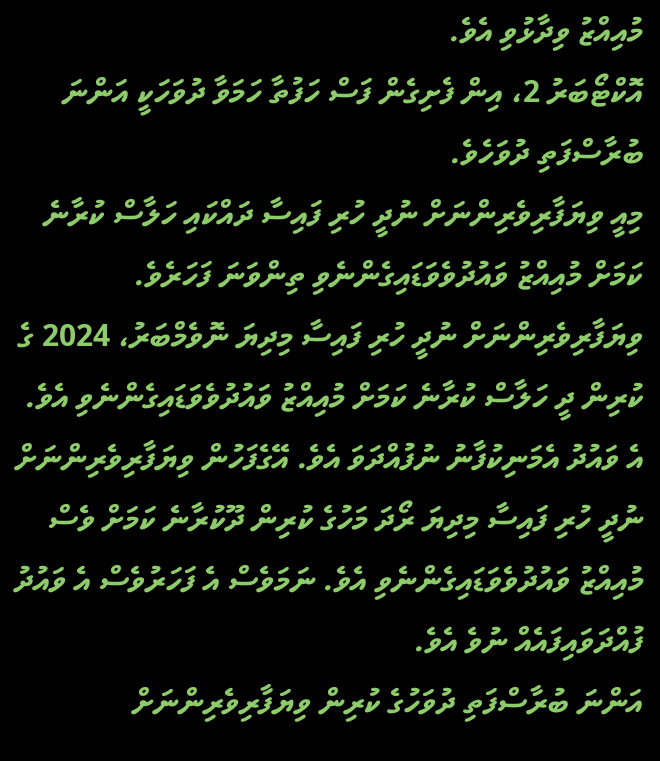މުއިއްޒު ވިދާޅުވި އެވެ.
އޮކްޓޯބަރު 2، އިން ފެށިގެން ފަސް ހަފުތާ ހަމަވާ ދުވަހަކީ އަންނަ ބުރާސްފަތި ދުވަހެވެ.
މިއީ ވިޔަފާރިވެރިންނަށް ނުދީ ހުރި ފައިސާ ދައްކައި ހަލާސް ކުރާނެ ކަމަށް މުއިއްޒު ވައުދުވެވަޑައިގެންނެވި ތިންވަނަ ފަހަރެވެ.
ވިޔަފާރިވެރިންނަށް ނުދީ ހުރި ފައިސާ މިދިޔަ ނޮވެމްބަރު، 2024 ގެ ކުރިން ދީ ހަލާސް ކުރާނެ ކަމަށް މުއިއްޒު ވައުދުވެވަޑައިގެންނެވި އެވެ. އެ ވައުދު އެމަނިކުފާނު ނުފުއްދަވަ އެވެ. އޭގެފަހުން ވިޔަފާރިވެރިންނަށް ނުދީ ހުރި ފައިސާ މިދިޔަ ރޯދަ މަހުގެ ކުރިން ދޫކުރާނެ ކަމަށް ވެސް މުއިއްޒު ވައުދުވެވަޑައިގެންނެވި އެވެ. ނަމަވެސް އެ ފަހަރުވެސް އެ ވައުދު ފުއްދަވައިފައެއް ނުވެ އެވެ.
އަންނަ ބުރާސްފަތި ދުވަހުގެ ކުރިން ވިޔަފާރިވެރިންނަށް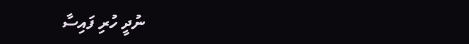ނުދީ ހުރި ފައިސާ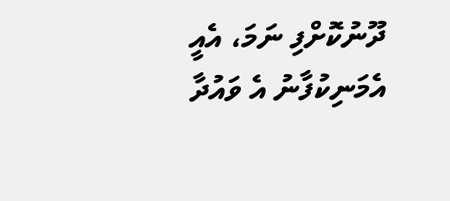ދޫނުކޮށްފި ނަމަ، އެއީ އެމަނިކުފާނު އެ ވައުދާ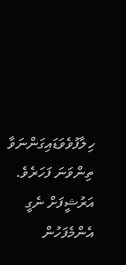ހިލާފުވެވަޑައިގަންނަވާ ތިންވަނަ ފަހަރެވެ.
އަރުޝީފަށް ނެގީ
އެންމެފަހުން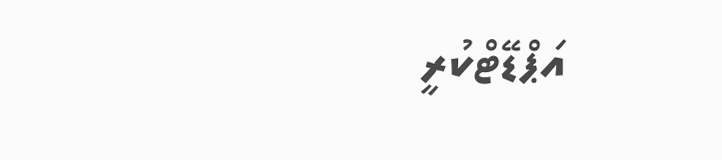އަޕްޑޭޓްކުރީ